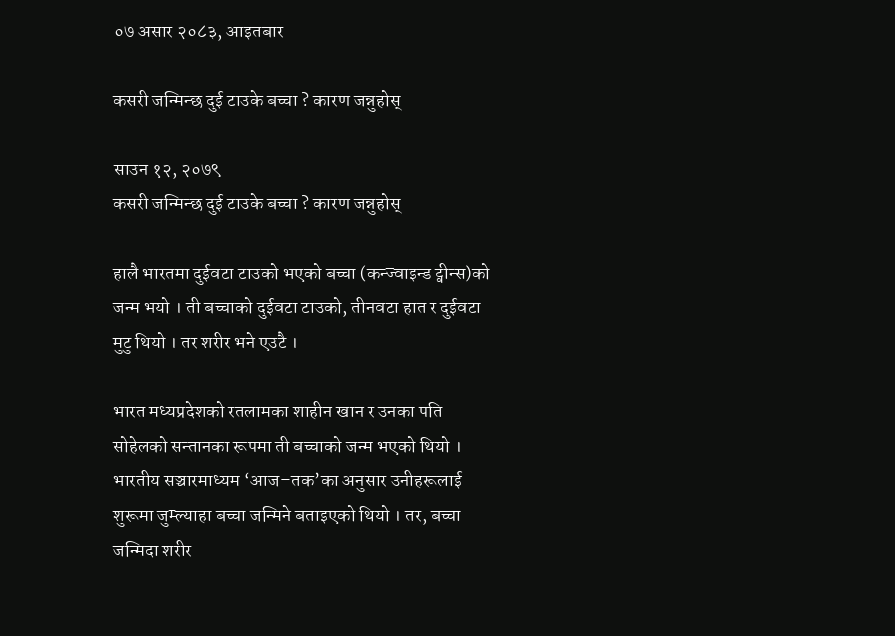०७ असार २०८३, आइतबार

कसरी जन्मिन्छ दुई टाउके बच्चा ? कारण जन्नुहोस्

साउन १२, २०७९
कसरी जन्मिन्छ दुई टाउके बच्चा ? कारण जन्नुहोस्

हालै भारतमा दुईवटा टाउको भएको बच्चा (कन्ज्वाइन्ड ट्वीन्स)को जन्म भयो । ती बच्चाको दुईवटा टाउको, तीनवटा हात र दुईवटा मुटु थियो । तर शरीर भने एउटै ।

भारत मध्यप्रदेशको रतलामका शाहीन खान र उनका पति सोहेलको सन्तानका रूपमा ती बच्चाको जन्म भएको थियो । भारतीय सञ्चारमाध्यम ‘आज–तक’का अनुसार उनीहरूलाई शुरूमा जुम्ल्याहा बच्चा जन्मिने बताइएको थियो । तर, बच्चा जन्मिदा शरीर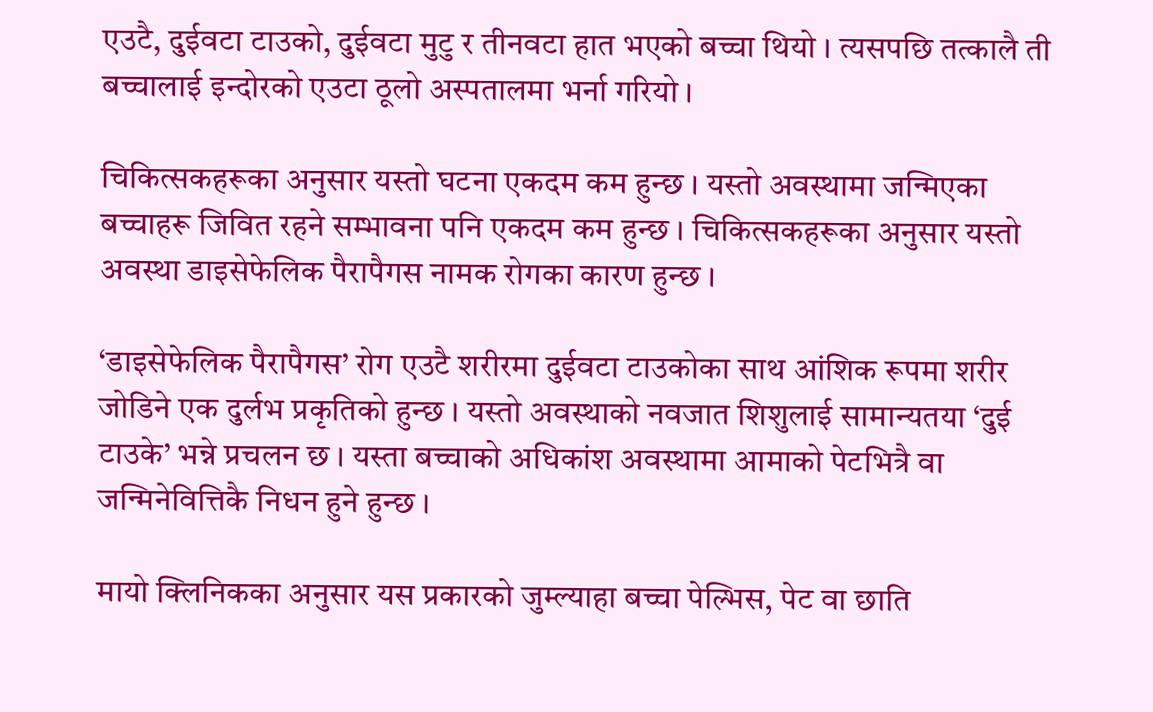एउटै, दुईवटा टाउको, दुईवटा मुटु र तीनवटा हात भएको बच्चा थियो । त्यसपछि तत्कालै ती बच्चालाई इन्दोरको एउटा ठूलो अस्पतालमा भर्ना गरियो ।

चिकित्सकहरूका अनुसार यस्तो घटना एकदम कम हुन्छ । यस्तो अवस्थामा जन्मिएका बच्चाहरू जिवित रहने सम्भावना पनि एकदम कम हुन्छ । चिकित्सकहरूका अनुसार यस्तो अवस्था डाइसेफेलिक पैरापैगस नामक रोगका कारण हुन्छ ।

‘डाइसेफेलिक पैरापैगस’ रोग एउटै शरीरमा दुईवटा टाउकोका साथ आंशिक रूपमा शरीर जोडिने एक दुर्लभ प्रकृतिको हुन्छ । यस्तो अवस्थाको नवजात शिशुलाई सामान्यतया ‘दुई टाउके’ भन्ने प्रचलन छ । यस्ता बच्चाको अधिकांश अवस्थामा आमाको पेटभित्रै वा जन्मिनेवित्तिकै निधन हुने हुन्छ ।

मायो क्लिनिकका अनुसार यस प्रकारको जुम्ल्याहा बच्चा पेल्भिस, पेट वा छाति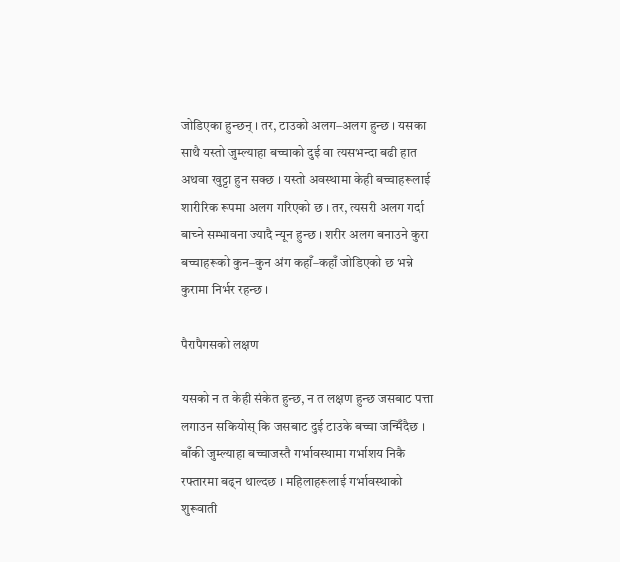जोडिएका हुन्छन् । तर, टाउको अलग–अलग हुन्छ । यसका साथै यस्तो जुम्ल्याहा बच्चाको दुई वा त्यसभन्दा बढी हात अथवा खुट्टा हुन सक्छ । यस्तो अवस्थामा केही बच्चाहरूलाई शारीरिक रूपमा अलग गरिएको छ । तर, त्यसरी अलग गर्दा बाच्ने सम्भावना ज्यादै न्यून हुन्छ । शरीर अलग बनाउने कुरा बच्चाहरूको कुन–कुन अंग कहाँ–कहाँ जोडिएको छ भन्ने कुरामा निर्भर रहन्छ ।

पैरापैगसको लक्षण

यसको न त केही संकेत हुन्छ, न त लक्षण हुन्छ जसबाट पत्ता लगाउन सकियोस् कि जसबाट दुई टाउके बच्चा जन्मिँदैछ । बाँकी जुम्ल्याहा बच्चाजस्तै गर्भावस्थामा गर्भाशय निकै रफ्तारमा बढ्न थाल्दछ । महिलाहरूलाई गर्भावस्थाको शुरूवाती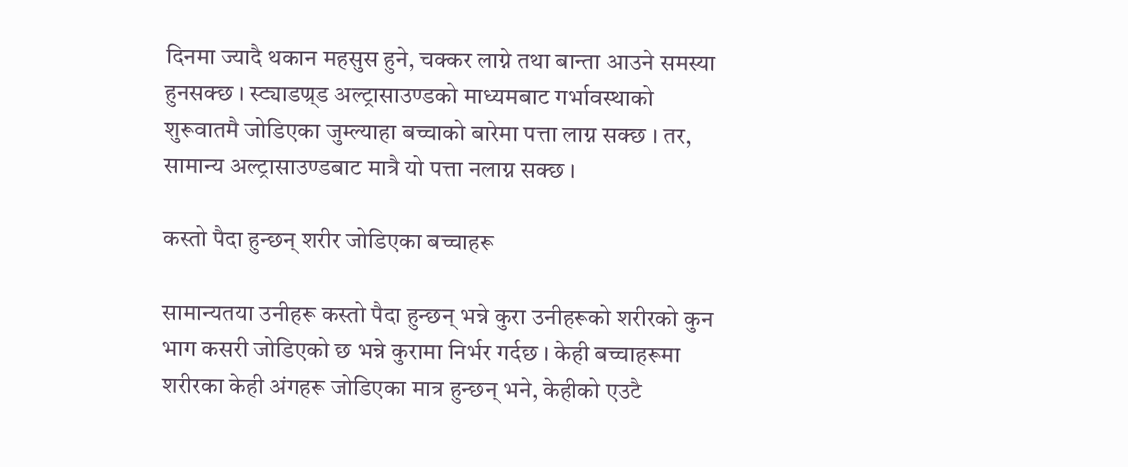दिनमा ज्यादै थकान महसुस हुने, चक्कर लाग्ने तथा बान्ता आउने समस्या हुनसक्छ । स्ट्याडण्र्ड अल्ट्रासाउण्डको माध्यमबाट गर्भावस्थाको शुरूवातमै जोडिएका जुम्ल्याहा बच्चाको बारेमा पत्ता लाग्न सक्छ । तर, सामान्य अल्ट्रासाउण्डबाट मात्रै यो पत्ता नलाग्न सक्छ ।

कस्तो पैदा हुन्छन् शरीर जोडिएका बच्चाहरू

सामान्यतया उनीहरू कस्तो पैदा हुन्छन् भन्ने कुरा उनीहरूको शरीरको कुन भाग कसरी जोडिएको छ भन्ने कुरामा निर्भर गर्दछ । केही बच्चाहरूमा शरीरका केही अंगहरू जोडिएका मात्र हुन्छन् भने, केहीको एउटै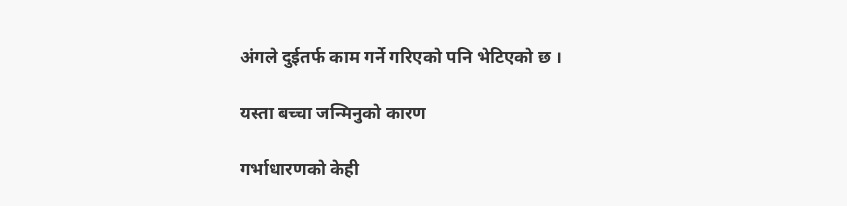अंगले दुईतर्फ काम गर्ने गरिएको पनि भेटिएको छ ।

यस्ता बच्चा जन्मिनुको कारण

गर्भाधारणको केही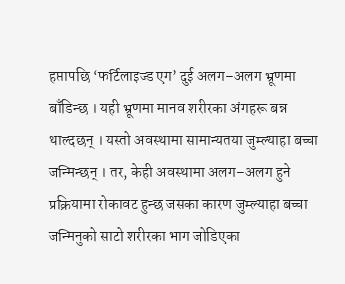हप्तापछि ‘फर्टिलाइज्ड एग’ दुई अलग–अलग भ्रूणमा बाँडिन्छ । यही भ्रूणमा मानव शरीरका अंगहरू बन्न थाल्दछन् । यस्तो अवस्थामा सामान्यतया जुम्ल्याहा बच्चा जन्मिन्छन् । तर, केही अवस्थामा अलग–अलग हुने प्रक्रियामा रोकावट हुन्छ जसका कारण जुम्ल्याहा बच्चा जन्मिनुको साटो शरीरका भाग जोडिएका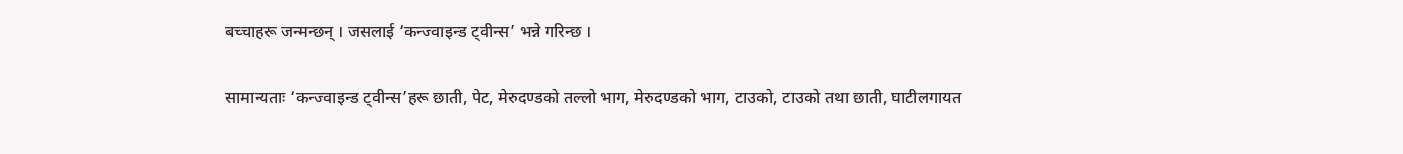बच्चाहरू जन्मन्छन् । जसलाई ‘कन्ज्वाइन्ड ट्वीन्स’ भन्ने गरिन्छ ।

सामान्यताः ‘कन्ज्वाइन्ड ट्वीन्स’हरू छाती, पेट, मेरुदण्डको तल्लो भाग, मेरुदण्डको भाग, टाउको, टाउको तथा छाती, घाटीलगायत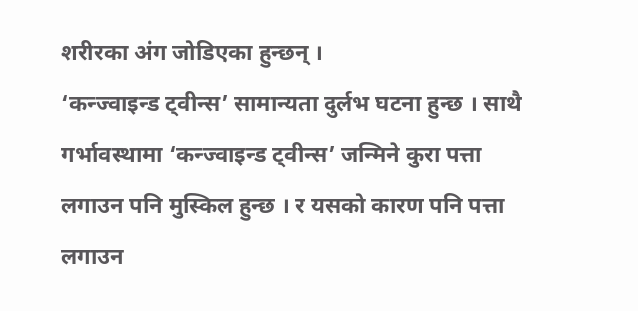शरीरका अंग जोडिएका हुन्छन् ।
‘कन्ज्वाइन्ड ट्वीन्स’ सामान्यता दुर्लभ घटना हुन्छ । साथै गर्भावस्थामा ‘कन्ज्वाइन्ड ट्वीन्स’ जन्मिने कुरा पत्ता लगाउन पनि मुस्किल हुन्छ । र यसको कारण पनि पत्ता लगाउन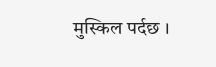मुस्किल पर्दछ ।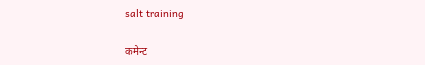salt training

कमेन्ट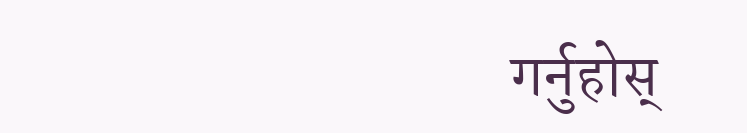गर्नुहोस्